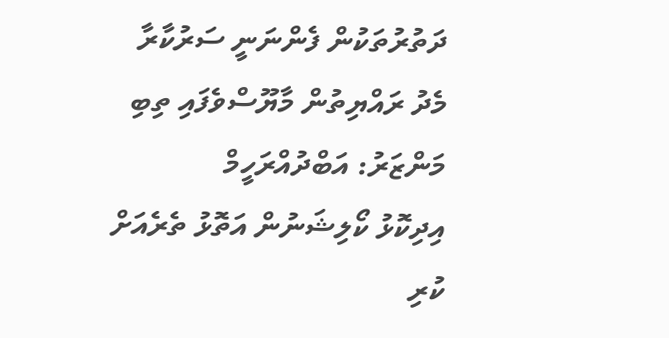ދަތުރުތަކުން ފެންނަނީ ސަރުކާރާ މެދު ރައްޔިތުން މާޔޫސްވެފައި ތިބި މަންޒަރު: އަބްދުއްރަހީމް
އިދިކޮޅު ކޯލިޝަނުން އަތޮޅު ތެރެއަށް ކުރި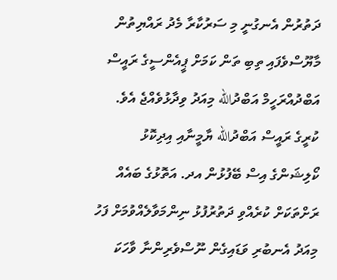ދަތުރުން އެނގުނީ މި ސަރުކާރާ މެދު ރައްޔިތުން މާޔޫސްވެފައި ތިބި ތަން ކަމަށް ޕީއެންސީގެ ރައީސް އަބްދުއްރަހީމް އަބްދުالله މިއަދު ވިދާޅުވެއްޖެ އެވެ.
ކުރީގެ ރައީސް އަބްދުالله ޔާމީނާއި އިދިކޮޅު ކޯލިޝަންގެ އިސް ބޭފުޅުން އދ. އަތޮޅުގެ ބައެއް ރަށްތަކަށް ކުރެއްވި ދަތުރުފުޅު ނިންމަވާލެއްވުމަށް ފަހު މިއަދު އެނބުރި ވަޑައިގެން ނޫސްވެރިންނާ ވާހަކަ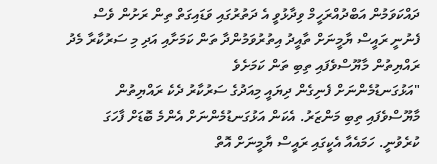ދައްކަވަމުން އަބްދުއްރަހީމް ވިދާޅުވީ އެ ދަތުރުގައި ވަޑައިގަތް ތިން ރަށުން ވެސް ފެނުނީ ރައީސް ޔާމީނަށް ތާއީދު އިތުރުވަމުންދާ ތަން ކަމަށާއި އަދި މި ސަރުކާރާ މެދު ރައްޔިތުން މާޔޫސްވެފައި ތިބި ތަން ކަމަށެވެ
"އަޅުގަނޑުމެންނަށް ފެނިގެން ދިޔައީ މިއަދުގެ ސަރުކާރު ދެކެ ރައްޔިތުން މާޔޫސްވެފައި ތިބި މަންޒަރު. އެކަން އަޅުގަނޑުމެންނަށް އެންމެ ބޮޑަށް ފާހަގަ ކުރެވުނީ. ހަމައެއާ އެކީގައި ރައީސް ޔާމީނަށް އޮތް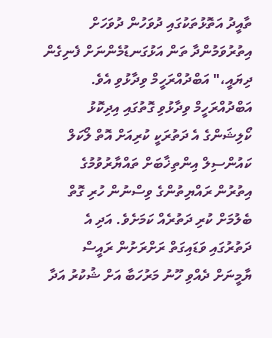ތާއީދު އަތޮޅުތަކުގައި ދުވަހުން ދުވަހަށް އިތުރުވަމުންދާ ތަން އަޅުގަނޑުމެންނަށް ފެނިގެން ދިޔައީ،" އަބްދުއްރަހީމް ވިދާޅުވި އެވެ.
އަބްދުއްރަހީމް ވިދާޅުވި ގޮތުގައި އިދިކޮޅު ކޯލިޝަންގެ އެ ދަތުރަކީ ކުރިއަށް އޮތް ލޯކަލް ކައުންސިލް އިންތިޚާބަށް ތައްޔާރުވުމުގެ އިތުރުން ރައްޔިތުންގެ ވިސްނުން ހުރި ގޮތް ބެލުމަށް ކުރި ދަތުރެއް ކަމަށެވެ. އަދި އެ ދަތުރުގައި ވަޑައިގަތް ރަށްރަށުން ރައީސް ޔާމީނަށް ދެއްވި ހޫނު މަރުހަބާ އަށް ޝުކުރު އަދާ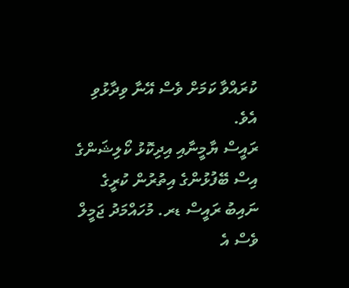ކުރައްވާ ކަމަށް ވެސް އޭނާ ވިދާޅުވި އެވެ.
ރައީސް ޔާމީނާއި އިދިކޮޅު ކޯލިޝަންގެ އިސް ބޭފުޅުންގެ އިތުރުން ކުރީގެ ނައިބު ރައީސް ޑރ. މުހައްމަދު ޖަމީލް ވެސް އެ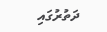ދަތުރުގައި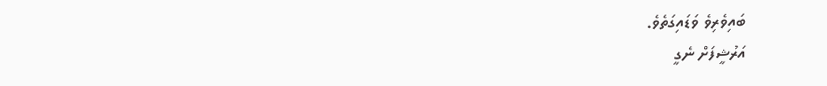ބައިވެރިވެ ވަޑައިގަތެވެ.
އަރުޝީފަށް ނެގީ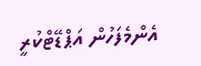އެންމެފަހުން އަޕްޑޭޓްކުރީ